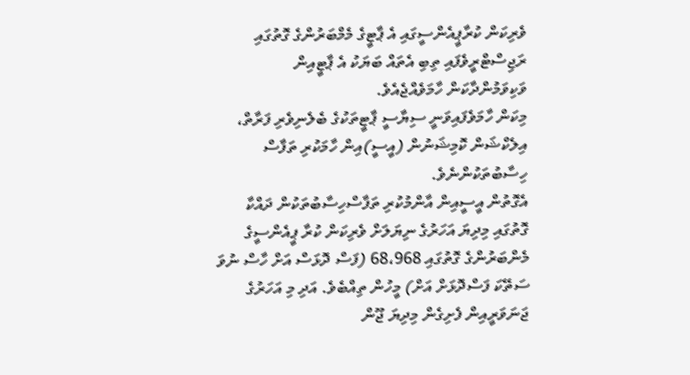ވެރިކަން ކުރާޕީއެންސީގައި އެ ޕާޓީގެ މެމްބަރުންގެ ގޮތުގައި ރަޖިސްޓްރީވެފައި ތިބި އެތައް ބަޔަކު އެ ޕާޓީއިން ވަކިވަމުންދާކަން ހާމަވެއްޖެއެވެ.
މިކަން ހާމަވެފައިވަނީ ސިޔާސީ ޕާޓީތަކުގެ ބެލެނިވެރި ފަރާތް، އިލެކްޝަން ކޮމިޝަނުން (އީސީ)އިން ހާމަކުރި ތަފާސް ހިސާބުތަކުންނެވެ.
އެގޮތުން އީސީއިން އާންމުކުރި ތަފާސްހިސާބުތަކުން ދައްކާ ގޮތުގައި މިދިޔަ އަހަރުގެ ނިޔަލަށް ވެރިކަން ކުރާ ޕީއެންސީގެ މެންބަރުންގެ ގޮތުގައި 68،968 (ފަސް ދޮޅަސް އަށް ހާސް ނުވަ ސަތޭކަ ފަސްދޮޅަށް އަށް) މީހުން ތިއްބެވެ. އަދި މި އަހަރުގެ ޖަނަވަރީއިން ފެށިގެން މިދިޔަ ޖޫން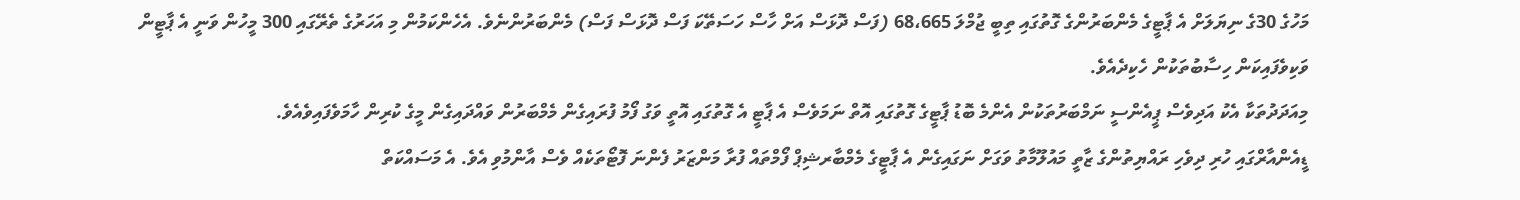މަހުގެ 30ގެ ނިޔަލަށް އެ ޕާޓީގެ މެންބަރުންގެ ގޮތުގައި ތިބީ ޖުމްލަ 68،665 (ފަސް ދޮޅަސް އަށް ހާސް ހަސަތޭކަ ފަސް ދޮޅަސް ފަސް) މެންބަރުންނެވެ. އެހެންކަމުން މި އަހަރުގެ ތެރޭގައި 300 މީހުން ވަނީ އެ ޕާޓީން ވަކިވެފައިކަން ހިސާބުތަކުން ހެކިދެއެވެ.
މިއަދަދުތަކާ އެކު އަދިވެސް ޕީއެންސީ ނަމްބަރުތަކުން އެންމެ ބޮޑު ޕާޓީގެ ގޮތުގައި އޮތް ނަމަވެސް އެ ޕާޓީ އެ ގޮތުގައި އޮތީ ވަގު ފޯމު ފުރައިގެން މެމްބަރުން ވައްދައިގެން މީގެ ކުރިން ހާމަވެފައިވެއެވެ.
ޑީއެންއާރްގައި ހުރި ދިވެހި ރައްޔިތުންގެ ޒާތީ މައުލޫމާތު ވަގަށް ނަގައިގެން އެ ޕާޓީގެ މެމްބާރޝިޕް ފޯމްތައް ފުރާ މަންޒަރު ފެންނަ ފޮޓޯތަކެއް ވެސް އާންމުވި އެވެ. އެ މަސައްކަތް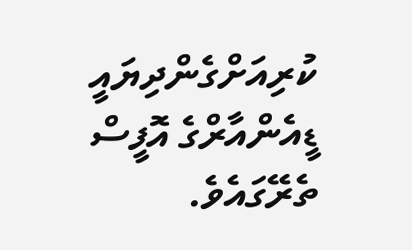ކުރިއަށްގެންދިޔައީ ޑީއެންއާރްގެ އޮފީސް ތެރޭގައެވެ.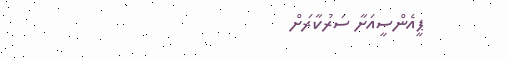ޕީއެންސީއަށާ ސަރުކާރަށް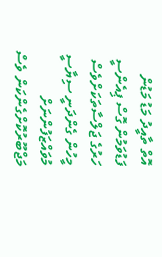އޮތް ތާއީދު މަޑު މަޑުން ފަޑުވަމުން ގޮސް ޕިއެންސީ ހަރުގެ ޖަލްސާތަކަށްވެސް މީހުން ގެންދަނީ ސިޔާސީ މުވައްޒަފުންނަށް މަޖްބޫރުކޮށްގެންކަން ވެސް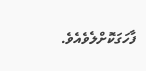ފާހަގަކޮށްލެވެއެވެ.